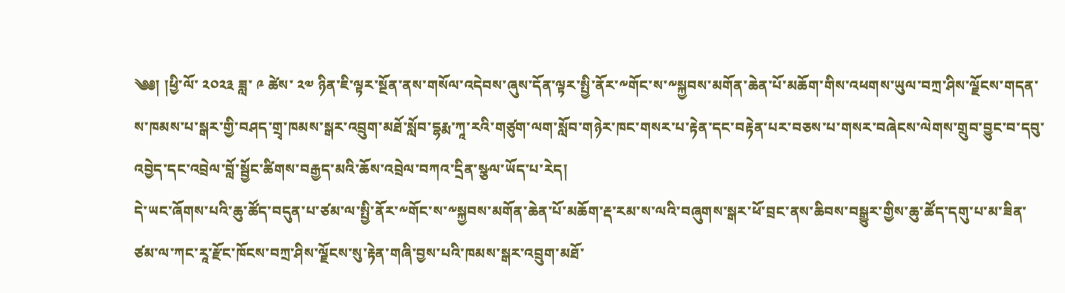༄༅། །ཕྱི་ལོ་ ༢༠༢༣ ཟླ་ ༩ ཚེས་ ༢༧ ཉིན་ཇི་ལྟར་སྔོན་ནས་གསོལ་འདེབས་ཞུས་དོན་ལྟར་སྤྱི་ནོར་༸གོང་ས་༸སྐྱབས་མགོན་ཆེན་པོ་མཆོག་གིས་འཕགས་ཡུལ་བཀྲ་ཤིས་ལྗོངས་གདན་ས་ཁམས་པ་སྒར་གྱི་བཤད་གྲྭ་ཁམས་སྒར་འབྲུག་མཐོ་སློབ་དྷརྨ་ཀཱ་རའི་གཙུག་ལག་སློབ་གཉེར་ཁང་གསར་པ་རྟེན་དང་བརྟེན་པར་བཅས་པ་གསར་བཞེངས་ལེགས་གྲུབ་བྱུང་བ་དབུ་འབྱེད་དང་འབྲེལ་བློ་སྦྱོང་ཚིགས་བརྒྱད་མའི་ཆོས་འབྲེལ་བཀའ་དྲིན་སྩལ་ཡོད་པ་རེད།
དེ་ཡང་ཞོགས་པའི་ཆུ་ཚོད་བདུན་པ་ཙམ་ལ་སྤྱི་ནོར་༸གོང་ས་༸སྐྱབས་མགོན་ཆེན་པོ་མཆོག་རྡ་རམ་ས་ལའི་བཞུགས་སྒར་ཕོ་བྲང་ནས་ཆིབས་བསྒྱུར་གྱིས་ཆུ་ཚོད་དགུ་པ་མ་ཟིན་ཙམ་ལ་ཀང་རཱ་རྫོང་ཁོངས་བཀྲ་ཤིས་ལྗོངས་སུ་རྟེན་གཞི་བྱས་པའི་ཁམས་སྒར་འབྲུག་མཐོ་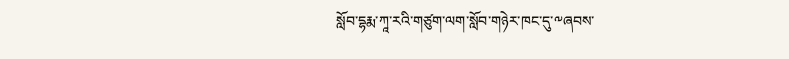སློབ་དྷརྨ་ཀཱ་རའི་གཙུག་ལག་སློབ་གཉེར་ཁང་དུ་༸ཞབས་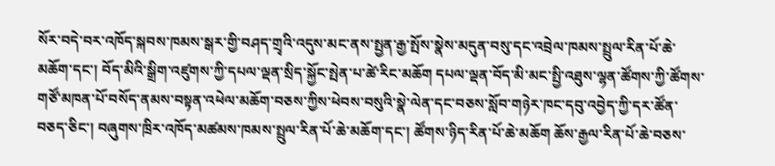སོར་བདེ་བར་འཁོད་སྐབས་ཁམས་སྒར་གྱི་བཤད་གྲྭའི་འདུས་མང་ནས་སྤྱན་རྒྱ་སྤོས་སྣེས་མདུན་བསུ་དང་འབྲེལ་ཁམས་སྤྲུལ་རིན་པོ་ཆེ་མཆོག་དང་། བོད་མིའི་སྒྲིག་འཛུགས་ཀྱི་དཔལ་ལྡན་སྲིད་སྐྱོང་སྤེན་པ་ཚེ་རིང་མཆོག དཔལ་ལྡན་བོད་མི་མང་སྤྱི་འཐུས་ལྷན་ཚོགས་ཀྱི་ཚོགས་གཙོ་མཁན་པོ་བསོད་ནམས་བསྟན་འཕེལ་མཆོག་བཅས་ཀྱིས་ཕེབས་བསུའི་སྣེ་ལེན་དང་བཅས་སློབ་གཉེར་ཁང་དབུ་འབྱེད་ཀྱི་དར་ཚོན་བཅད་ཅིང་། བཞུགས་ཁྲིར་འཁོད་མཚམས་ཁམས་སྤྲུལ་རིན་པོ་ཆེ་མཆོག་དང་། ཚོགས་ཉིད་རིན་པོ་ཆེ་མཆོག ཆོས་རྒྱལ་རིན་པོ་ཆེ་བཅས་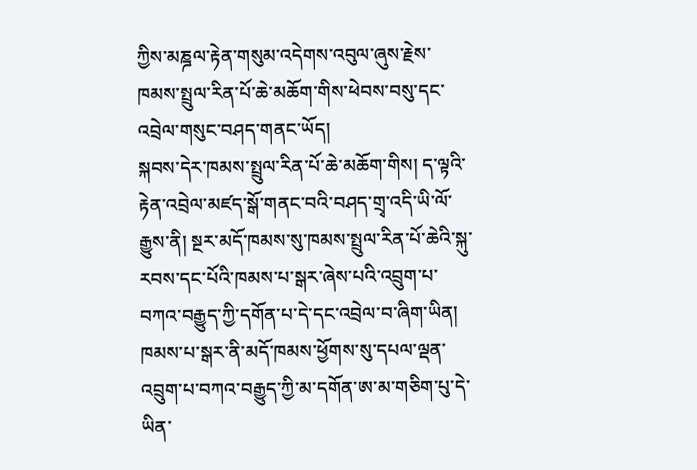ཀྱིས་མཎྜལ་རྟེན་གསུམ་འདེགས་འབུལ་ཞུས་རྗེས་ཁམས་སྤྲུལ་རིན་པོ་ཆེ་མཆོག་གིས་ཕེབས་བསུ་དང་འབྲེལ་གསུང་བཤད་གནང་ཡོད།
སྐབས་དེར་ཁམས་སྤྲུལ་རིན་པོ་ཆེ་མཆོག་གིས། ད་ལྟའི་རྟེན་འབྲེལ་མཛད་སྒོ་གནང་བའི་བཤད་གྲྭ་འདི་ཡི་ལོ་རྒྱུས་ནི། སྔར་མདོ་ཁམས་སུ་ཁམས་སྤྲུལ་རིན་པོ་ཆེའི་སྐུ་རབས་དང་པོའི་ཁམས་པ་སྒར་ཞེས་པའི་འབྲུག་པ་བཀའ་བརྒྱུད་ཀྱི་དགོན་པ་དེ་དང་འབྲེལ་བ་ཞིག་ཡིན། ཁམས་པ་སྒར་ནི་མདོ་ཁམས་ཕྱོགས་སུ་དཔལ་ལྡན་འབྲུག་པ་བཀའ་བརྒྱུད་ཀྱི་མ་དགོན་ཨ་མ་གཅིག་པུ་དེ་ཡིན་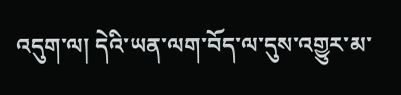འདུག་ལ། དེའི་ཡན་ལག་བོད་ལ་དུས་འགྱུར་མ་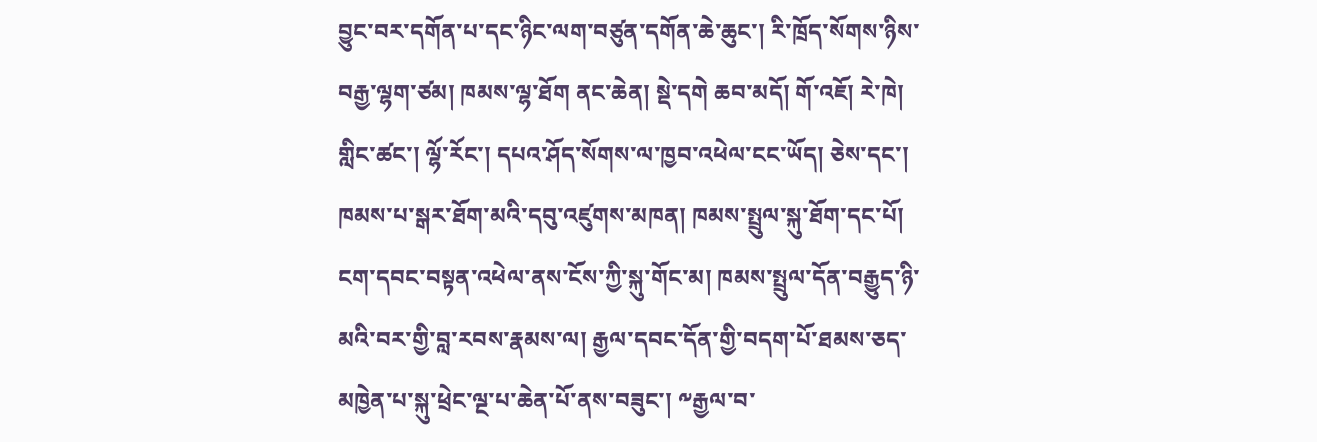བྱུང་བར་དགོན་པ་དང་ཉིང་ལག་བཙུན་དགོན་ཆེ་ཆུང་། རི་ཁྲོད་སོགས་ཉིས་བརྒྱ་ལྷག་ཙམ། ཁམས་ལྷ་ཐོག ནང་ཆེན། སྡེ་དགེ ཆབ་མདོ། གོ་འཇོ། རེ་ཁེ། གླིང་ཚང་། ལྷོ་རོང་། དཔའ་ཤོད་སོགས་ལ་ཁྱབ་འཕེལ་ངང་ཡོད། ཅེས་དང་། ཁམས་པ་སྒར་ཐོག་མའི་དབུ་འཛུགས་མཁན། ཁམས་སྤྲུལ་སྐུ་ཐོག་དང་པོ། ངག་དབང་བསྟན་འཕེལ་ནས་ངོས་ཀྱི་སྐུ་གོང་མ། ཁམས་སྤྲུལ་དོན་བརྒྱུད་ཉི་མའི་བར་གྱི་བླ་རབས་རྣམས་ལ། རྒྱལ་དབང་དོན་གྱི་བདག་པོ་ཐམས་ཅད་མཁྱེན་པ་སྐུ་ཕྲེང་ལྔ་པ་ཆེན་པོ་ནས་བཟུང་། ༸རྒྱལ་བ་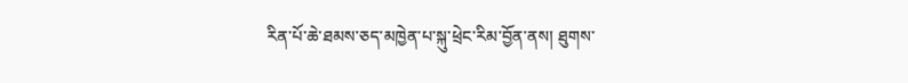རིན་པོ་ཆེ་ཐམས་ཅད་མཁྱེན་པ་སྐུ་ཕྲེང་རིམ་བྱོན་ནས། ཐུགས་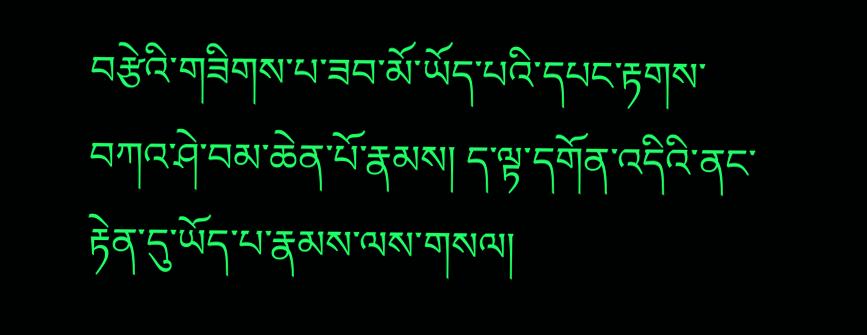བརྩེའི་གཟིགས་པ་ཟབ་མོ་ཡོད་པའི་དཔང་རྟགས་བཀའ་ཤེ་བམ་ཆེན་པོ་རྣམས། ད་ལྟ་དགོན་འདིའི་ནང་རྟེན་དུ་ཡོད་པ་རྣམས་ལས་གསལ།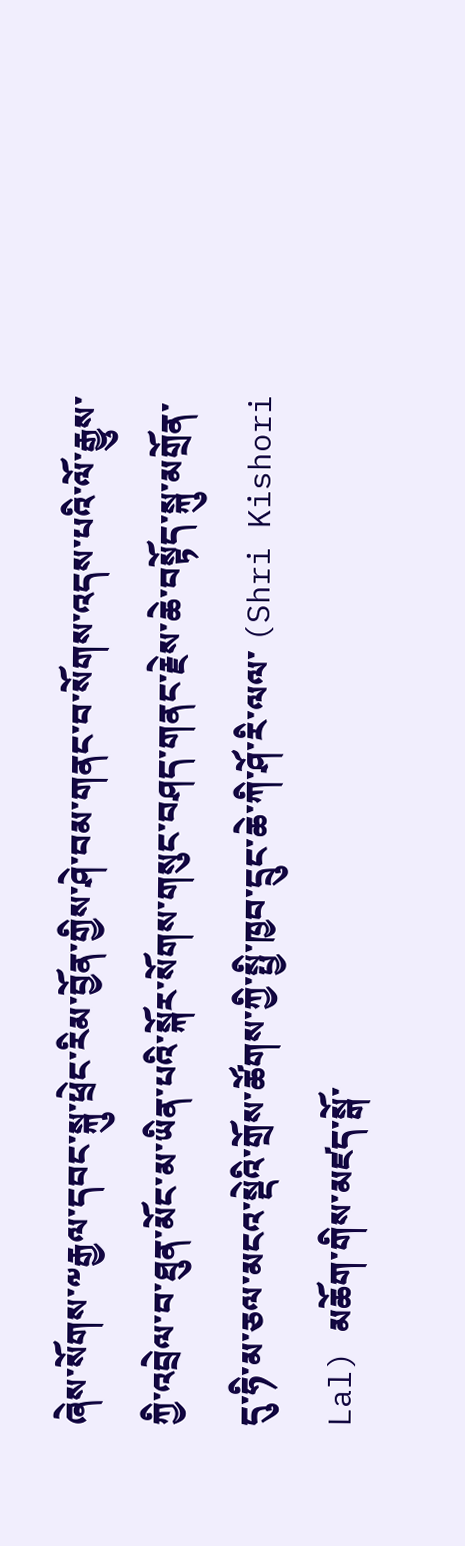ཞེས་སོགས་༸རྒྱལ་དབང་སྐུ་ཕྲེང་རིམ་བྱོན་གྱིས་ཤེ་བམ་གནང་བ་སོགས་འདས་པའི་ལོ་རྒྱུས་ཀྱི་འབྲེལ་བ་ཐུན་མོང་མ་ཡིན་པའི་སྐོར་སོགས་གསུང་བཤད་གནང་རྗེས་ཆེ་བསྟོད་སྐུ་མགྲོན་དུ་ཧི་མ་ཅལ་མངའ་སྡེའི་གྲོས་ཚོགས་ཀྱི་སྤྱི་ཁྱབ་དྲུང་ཆེ་ཀི་ཤོ་རི་ལལ་ (Shri Kishori Lal) མཆོག་གིས་མཛད་སྒོ་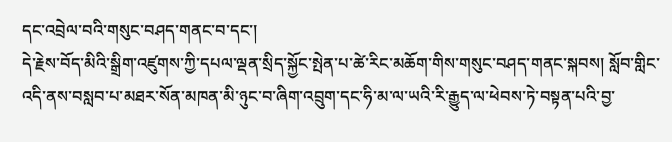དང་འབྲེལ་བའི་གསུང་བཤད་གནང་བ་དང་།
དེ་རྗེས་བོད་མིའི་སྒྲིག་འཛུགས་ཀྱི་དཔལ་ལྡན་སྲིད་སྐྱོང་སྤེན་པ་ཚེ་རིང་མཆོག་གིས་གསུང་བཤད་གནང་སྐབས། སློབ་གླིང་འདི་ནས་བསླབ་པ་མཐར་སོན་མཁན་མི་ཉུང་བ་ཞིག་འབྲུག་དང་ཧི་མ་ལ་ཡའི་རི་རྒྱུད་ལ་ཕེབས་ཏེ་བསྟན་པའི་བྱ་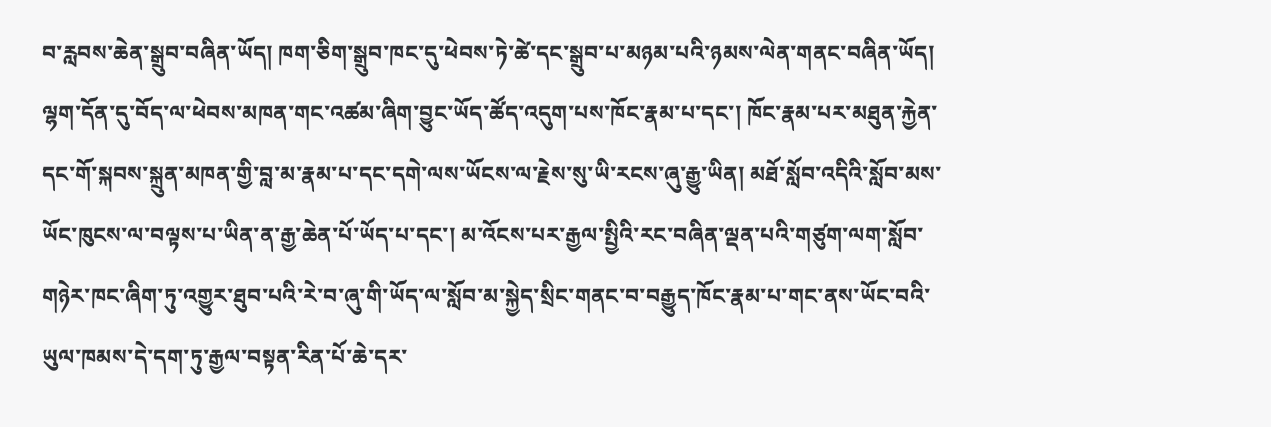བ་རླབས་ཆེན་སྒྲུབ་བཞིན་ཡོད། ཁག་ཅིག་སྒྲུབ་ཁང་དུ་ཕེབས་ཏེ་ཚེ་དང་སྒྲུབ་པ་མཉམ་པའི་ཉམས་ལེན་གནང་བཞིན་ཡོད། ལྷག་དོན་དུ་བོད་ལ་ཕེབས་མཁན་གང་འཚམ་ཞིག་བྱུང་ཡོད་ཚོད་འདུག་པས་ཁོང་རྣམ་པ་དང་། ཁོང་རྣམ་པར་མཐུན་རྐྱེན་དང་གོ་སྐབས་སྐྲུན་མཁན་གྱི་བླ་མ་རྣམ་པ་དང་དགེ་ལས་ཡོངས་ལ་རྗེས་སུ་ཡི་རངས་ཞུ་རྒྱུ་ཡིན། མཐོ་སློབ་འདིའི་སློབ་མས་ཡོང་ཁུངས་ལ་བལྟས་པ་ཡིན་ན་རྒྱ་ཆེན་པོ་ཡོད་པ་དང་། མ་འོངས་པར་རྒྱལ་སྤྱིའི་རང་བཞིན་ལྡན་པའི་གཙུག་ལག་སློབ་གཉེར་ཁང་ཞིག་ཏུ་འགྱུར་ཐུབ་པའི་རེ་བ་ཞུ་གི་ཡོད་ལ་སློབ་མ་སྐྱེད་སྲིང་གནང་བ་བརྒྱུད་ཁོང་རྣམ་པ་གང་ནས་ཡོང་བའི་ཡུལ་ཁམས་དེ་དག་ཏུ་རྒྱལ་བསྟན་རིན་པོ་ཆེ་དར་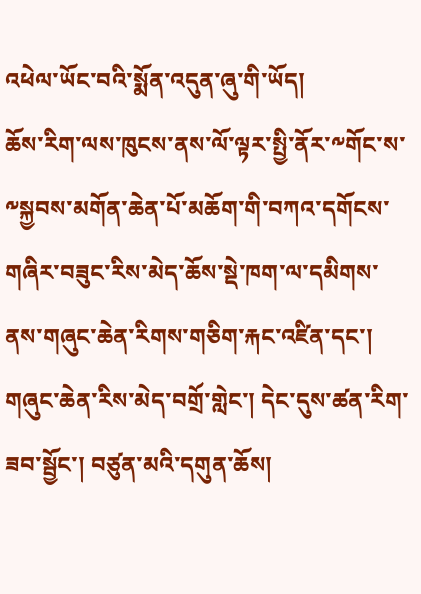འཕེལ་ཡོང་བའི་སྨོན་འདུན་ཞུ་གི་ཡོད།
ཆོས་རིག་ལས་ཁུངས་ནས་ལོ་ལྟར་སྤྱི་ནོར་༸གོང་ས་༸སྐྱབས་མགོན་ཆེན་པོ་མཆོག་གི་བཀའ་དགོངས་གཞིར་བཟུང་རིས་མེད་ཆོས་སྡེ་ཁག་ལ་དམིགས་ནས་གཞུང་ཆེན་རིགས་གཅིག་རྐང་འཛིན་དང་། གཞུང་ཆེན་རིས་མེད་བགྲོ་གླེང་། དེང་དུས་ཚན་རིག་ཟབ་སྦྱོང་། བཙུན་མའི་དགུན་ཆོས།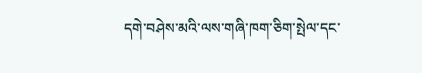དགེ་བཤེས་མའི་ལས་གཞི་ཁག་ཅིག་སྤེལ་དང་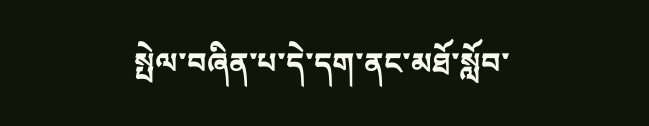སྤེལ་བཞིན་པ་དེ་དག་ནང་མཐོ་སློབ་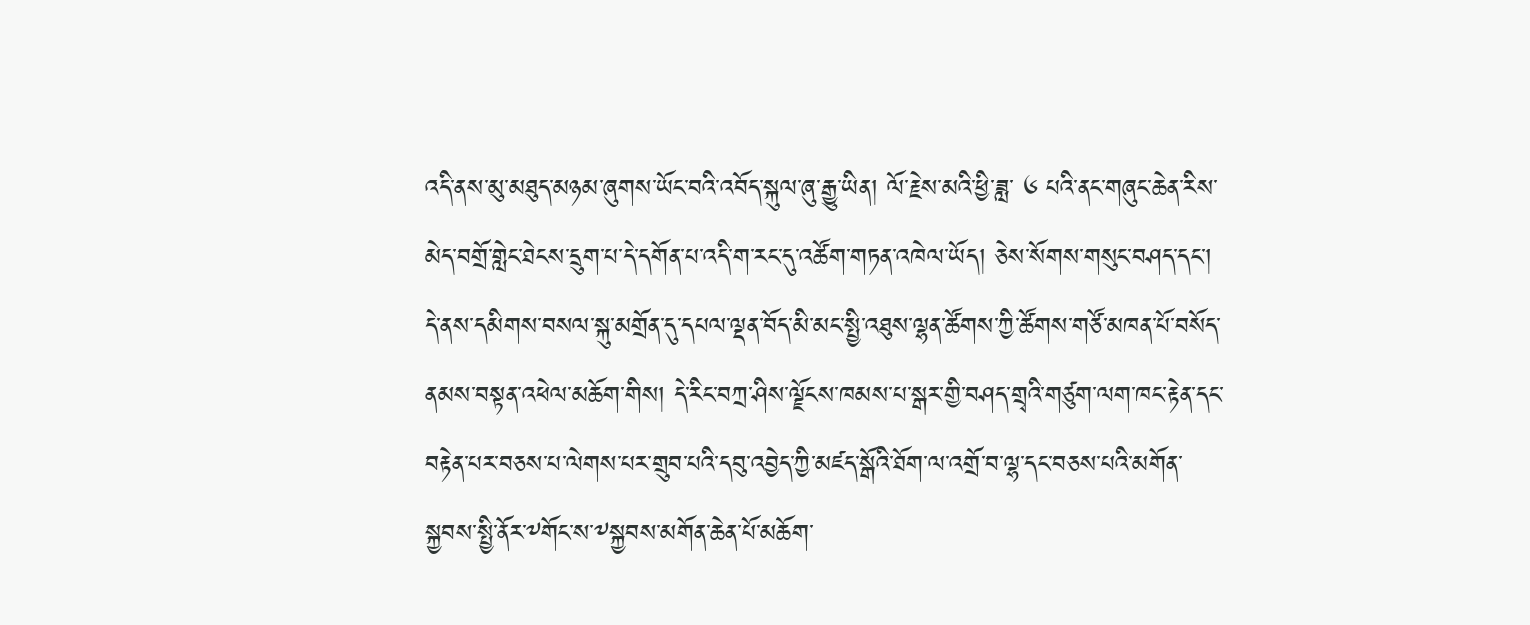འདི་ནས་མུ་མཐུད་མཉམ་ཞུགས་ཡོང་བའི་འབོད་སྐུལ་ཞུ་རྒྱུ་ཡིན། ལོ་རྗེས་མའི་ཕྱི་ཟླ་ ༦ པའི་ནང་གཞུང་ཆེན་རིས་མེད་བགྲོ་གླེང་ཐེངས་དྲུག་པ་དེ་དགོན་པ་འདི་ག་རང་དུ་འཚོག་གཏན་འཁེལ་ཡོད། ཅེས་སོགས་གསུང་བཤད་དང་།
དེ་ནས་དམིགས་བསལ་སྐུ་མགྲོན་དུ་དཔལ་ལྡན་བོད་མི་མང་སྤྱི་འཐུས་ལྷན་ཚོགས་ཀྱི་ཚོགས་གཙོ་མཁན་པོ་བསོད་ནམས་བསྟན་འཕེལ་མཆོག་གིས། དེ་རིང་བཀྲ་ཤིས་ལྗོངས་ཁམས་པ་སྒར་གྱི་བཤད་གྲྭའི་གཙུག་ལག་ཁང་རྟེན་དང་བརྟེན་པར་བཅས་པ་ལེགས་པར་གྲུབ་པའི་དབུ་འབྱེད་ཀྱི་མཛད་སྒོའི་ཐོག་ལ་འགྲོ་བ་ལྷ་དང་བཅས་པའི་མགོན་སྐྱབས་སྤྱི་ནོར་༸གོང་ས་༸སྐྱབས་མགོན་ཆེན་པོ་མཆོག་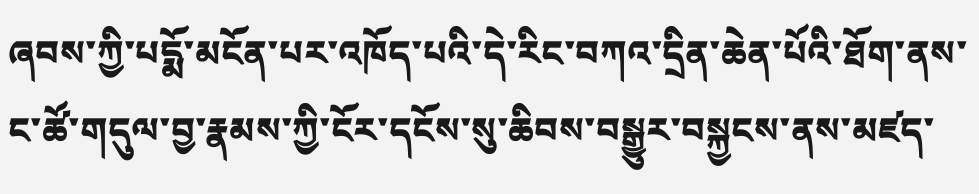ཞབས་ཀྱི་པདྨོ་མངོན་པར་འཁོད་པའི་དེ་རིང་བཀའ་དྲིན་ཆེན་པོའི་ཐོག་ནས་ང་ཚོ་གདུལ་བྱ་རྣམས་ཀྱི་ངོར་དངོས་སུ་ཆིབས་བསྒྱུར་བསྐྱངས་ནས་མཛད་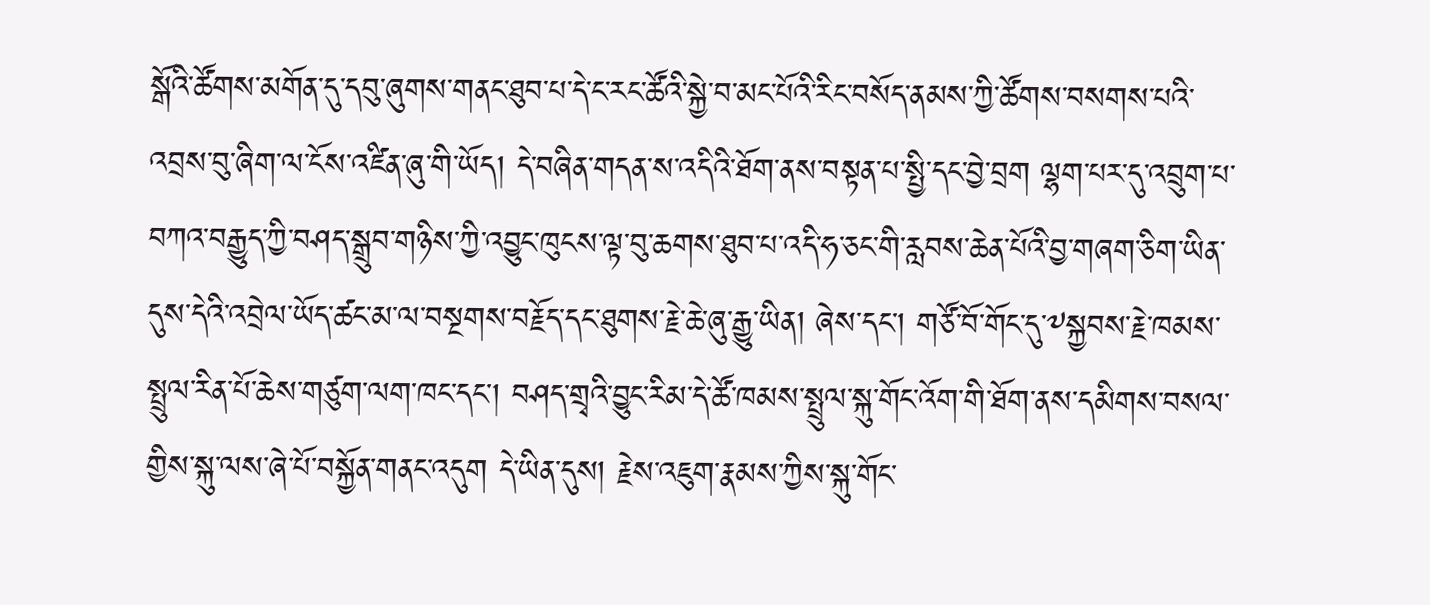སྒོའི་ཚོགས་མགོན་དུ་དབུ་ཞུགས་གནང་ཐུབ་པ་དེ་ང་རང་ཚོའི་སྐྱེ་བ་མང་པོའི་རིང་བསོད་ནམས་ཀྱི་ཚོགས་བསགས་པའི་འབྲས་བུ་ཞིག་ལ་ངོས་འཛིན་ཞུ་གི་ཡོད། དེ་བཞིན་གདན་ས་འདིའི་ཐོག་ནས་བསྟན་པ་སྤྱི་དང་བྱེ་བྲག ལྷག་པར་དུ་འབྲུག་པ་བཀའ་བརྒྱུད་ཀྱི་བཤད་སྒྲུབ་གཉིས་ཀྱི་འབྱུང་ཁུངས་ལྟ་བུ་ཆགས་ཐུབ་པ་འདི་ཧ་ཅང་གི་རླབས་ཆེན་པོའི་བྱ་གཞག་ཅིག་ཡིན་དུས་དེའི་འབྲེལ་ཡོད་ཚང་མ་ལ་བསྔགས་བརྗོད་དང་ཐུགས་རྗེ་ཆེ་ཞུ་རྒྱུ་ཡིན། ཞེས་དང་། གཙོ་བོ་གོང་དུ་༸སྐྱབས་རྗེ་ཁམས་སྤྲུལ་རིན་པོ་ཆེས་གཙུག་ལག་ཁང་དང་། བཤད་གྲྭའི་བྱུང་རིམ་དེ་ཚོ་ཁམས་སྤྲུལ་སྐུ་གོང་འོག་གི་ཐོག་ནས་དམིགས་བསལ་གྱིས་སྐུ་ལས་ཞེ་པོ་བསྐྱོན་གནང་འདུག དེ་ཡིན་དུས། རྗེས་འཇུག་རྣམས་ཀྱིས་སྐུ་གོང་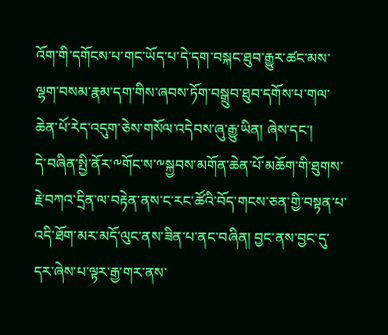འོག་གི་དགོངས་པ་གང་ཡོད་པ་དེ་དག་བསྐང་ཐུབ་རྒྱུར་ཚང་མས་ལྷག་བསམ་རྣམ་དག་གིས་ཞབས་ཏོག་བསྒྲུབ་ཐུབ་དགོས་པ་གལ་ཆེན་པོ་རེད་འདུག་ཅེས་གསོལ་འདེབས་ཞུ་རྒྱུ་ཡིན། ཞེས་དང་།
དེ་བཞིན་སྤྱི་ནོར་༸གོང་ས་༸སྐྱབས་མགོན་ཆེན་པོ་མཆོག་གི་ཐུགས་རྗེ་བཀའ་དྲིན་ལ་བརྟེན་ནས་ང་རང་ཚོའི་བོད་གངས་ཅན་གྱི་བསྟན་པ་འདི་ཐོག་མར་མདོ་ལུང་ནས་ཟིན་པ་ནང་བཞིན། བྱང་ནས་བྱང་དུ་དར་ཞེས་པ་ལྟར་རྒྱ་གར་ནས་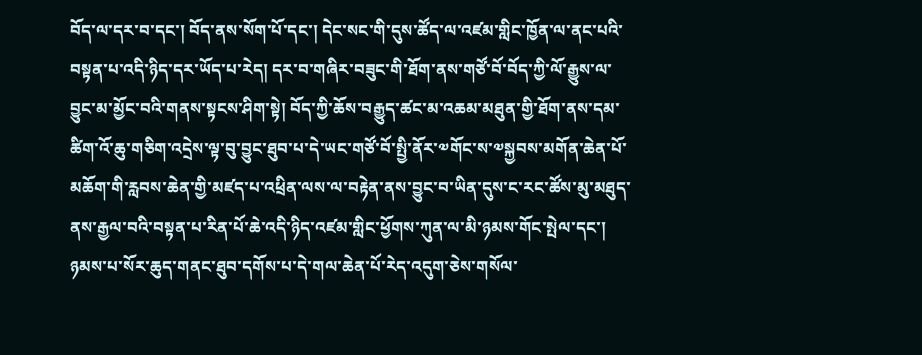བོད་ལ་དར་བ་དང་། བོད་ནས་སོག་པོ་དང་། དེང་སང་གི་དུས་ཚོད་ལ་འཛམ་གླིང་ཁྱོན་ལ་ནང་པའི་བསྟན་པ་འདི་ཉིད་དར་ཡོད་པ་རེད། དར་བ་གཞིར་བཟུང་གི་ཐོག་ནས་གཙོ་བོ་བོད་ཀྱི་ལོ་རྒྱུས་ལ་བྱུང་མ་མྱོང་བའི་གནས་སྟངས་ཤིག་སྟེ། བོད་ཀྱི་ཆོས་བརྒྱུད་ཚང་མ་འཆམ་མཐུན་གྱི་ཐོག་ནས་དམ་ཚིག་འོ་ཆུ་གཅིག་འདྲེས་ལྟ་བུ་བྱུང་ཐུབ་པ་དེ་ཡང་གཙོ་བོ་སྤྱི་ནོར་༧གོང་ས་༧སྐྱབས་མགོན་ཆེན་པོ་མཆོག་གི་རླབས་ཆེན་གྱི་མཛད་པ་འཕྲིན་ལས་ལ་བརྟེན་ནས་བྱུང་བ་ཡིན་དུས་ང་རང་ཚོས་མུ་མཐུད་ནས་རྒྱལ་བའི་བསྟན་པ་རིན་པོ་ཆེ་འདི་ཉིད་འཛམ་གླིང་ཕྱོགས་ཀུན་ལ་མི་ཉམས་གོང་སྤེལ་དང་། ཉམས་པ་སོར་ཆུད་གནང་ཐུབ་དགོས་པ་དེ་གལ་ཆེན་པོ་རེད་འདུག་ཅེས་གསོལ་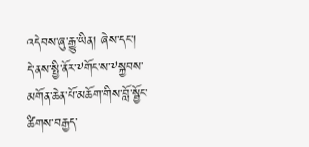འདེབས་ཞུ་རྒྱུ་ཡིན། ཞེས་དང་།
དེ་ནས་སྤྱི་ནོར་༸གོང་ས་༸སྐྱབས་མགོན་ཆེན་པོ་མཆོག་གིས་བློ་སྦྱོང་ཚིགས་བརྒྱད་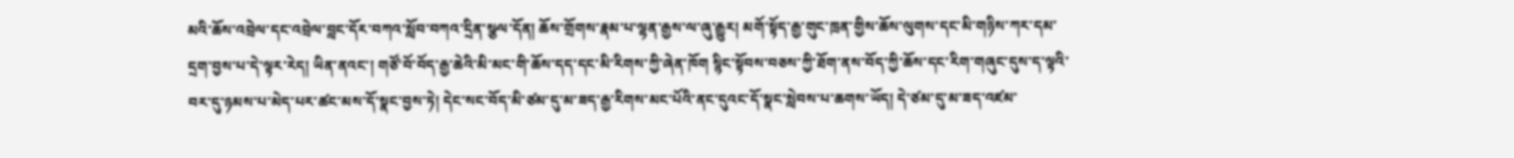མའི་ཆོས་འབྲེལ་དང་འབྲེལ་བླང་དོར་བཀའ་སློབ་བཀའ་དྲིན་སྩལ་དོན། ཆོས་གྲོགས་རྣམ་པ་ལྷན་རྒྱས་ལ་ཞུ་རྒྱུར། མགོ་སྟོད་རྒྱ་གུང་ཁྲན་གྱིས་ཆོས་ལུགས་དང་མི་གཉིས་ཀར་དམ་དྲག་བྱས་པ་དེ་ལྟར་རེད། ཡིན་ནའང་། གཙོ་བོ་བོད་རྒྱ་ཆེའི་མི་མང་གི་ཆོས་དད་དང་མི་རིགས་ཀྱི་ཞེན་ཁོག སྙིང་སྟོབས་བཅས་ཀྱི་ཐོག་ནས་བོད་ཀྱི་ཆོས་དང་རིག་གཞུང་དུས་ད་ལྟའི་བར་དུ་ཉམས་པ་མེད་པར་ཚང་མས་དོ་སྣང་བྱས་ཏེ། དེང་སང་བོད་མི་ཙམ་དུ་མ་ཟད་རྒྱ་རིགས་མང་པོའི་ནང་དུའང་དོ་སྣང་སླེབས་པ་ཆགས་ཡོད། དེ་ཙམ་དུ་མ་ཟད་འཛམ་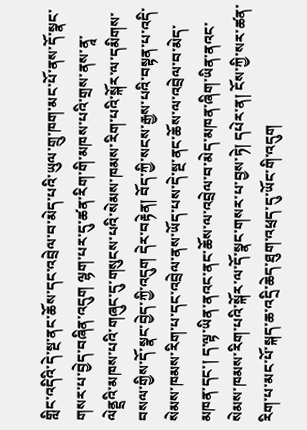གླིང་འདིའི་དེ་སྔ་ནང་ཆོས་དང་འབྲེལ་བ་མེད་པའི་ཡུལ་གྲུ་ཁག་མང་པོ་ནས་དོ་སྣང་གསར་པ་བྱེད་བཞིན་འདུག ལྷག་པར་དུ་ཚན་རིག་གི་མཁས་པའི་གྲས་ནས་ནཱ་ལེནྡྲའི་མཁས་པའི་གཞུང་དུ་གསུངས་པའི་སེམས་ཁམས་རིག་པའི་སྐོར་ལ་དམིགས་བསལ་གྱིས་དོ་སྣང་བྱེད་ཀྱི་འདུག དེར་བརྟེན། བོད་ཀྱི་སངས་རྒྱས་པའི་བསྟན་པ་འདི་སེམས་ཁམས་རིག་པ་དང་འབྲེལ་ནས་ཡོད་པས་དེ་སྔ་ནང་ཆོས་ལ་འབྲེལ་བ་མེད་མཁན་དང་། ད་ལྟ་ཡིན་ནའང་ནང་ཆོས་ལ་འབྲེལ་བ་མེད་མཁན་ཞིག་ཡིན་ནའང་སེམས་ཁམས་རིག་པའི་སྐོར་ལ་དོ་སྣང་གསར་པ་བྱས་ཏེ། དཔེར་ན། ངོས་ཀྱི་སར་ཚན་རིག་པ་མང་པོ་སྐད་ཆ་འདྲི་ཆེད་ཐུག་འཕྲད་དུ་ཡོང་གི་འདུག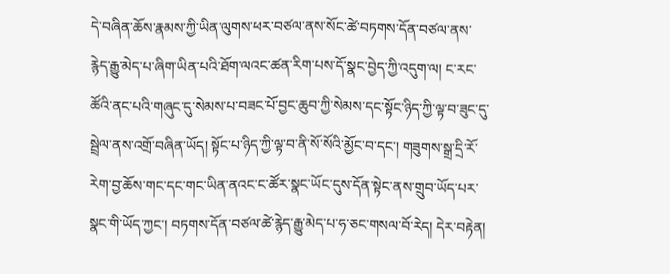དེ་བཞིན་ཆོས་རྣམས་ཀྱི་ཡིན་ལུགས་ཕར་བཙལ་ནས་སོང་ཚེ་བཏགས་དོན་བཙལ་ནས་རྙེད་རྒྱུ་མེད་པ་ཞིག་ཡིན་པའི་ཐོག་ལའང་ཚན་རིག་པས་དོ་སྣང་བྱེད་ཀྱི་འདུག་ལ། ང་རང་ཚོའི་ནང་པའི་གཞུང་དུ་སེམས་པ་བཟང་པོ་བྱང་ཆུབ་ཀྱི་སེམས་དང་སྟོང་ཉིད་ཀྱི་ལྟ་བ་ཟུང་དུ་སྦྲེལ་ནས་འགྲོ་བཞིན་ཡོད། སྟོང་པ་ཉིད་ཀྱི་ལྟ་བ་ནི་སོ་སོའི་མྱོང་བ་དང་། གཟུགས་སྒྲ་དྲི་རོ་རེག་བྱ་ཆོས་གང་དང་གང་ཡིན་ནའང་ང་ཚོར་སྣང་ཡོང་དུས་དོན་སྟེང་ནས་གྲུབ་ཡོད་པར་སྣང་གི་ཡོད་ཀྱང་། བཏགས་དོན་བཙལ་ཚེ་རྙེད་རྒྱུ་མེད་པ་ཧ་ཅང་གསལ་བོ་རེད། དེར་བརྟེན།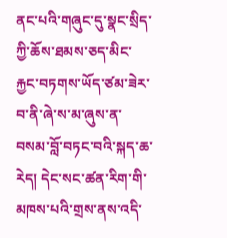ནང་པའི་གཞུང་དུ་སྣང་སྲིད་ཀྱི་ཆོས་ཐམས་ཅད་མིང་རྐྱང་བཏགས་ཡོད་ཙམ་ཟེར་བ་ནི་ཞེ་ས་མ་ཞུས་ན་བསམ་བློ་བཏང་བའི་སྐད་ཆ་རེད། དེང་སང་ཚན་རིག་གི་མཁས་པའི་གྲས་ནས་འདི་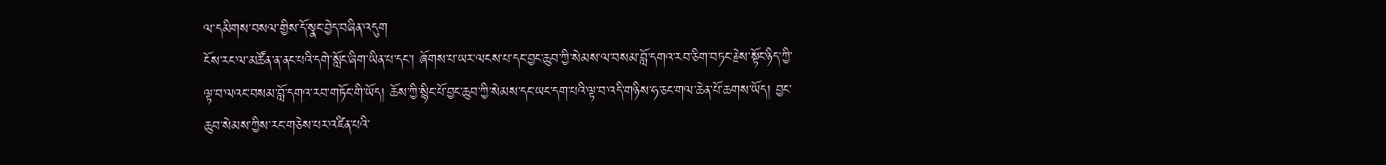ལ་དམིགས་བསལ་གྱིས་དོ་སྣང་བྱེད་བཞིན་འདུག
ངོས་རང་ལ་མཚོན་ན་ནང་པའི་དགེ་སློང་ཞིག་ཡིན་པ་དང་། ཞོགས་པ་ཡར་ལངས་པ་དང་བྱང་ཆུབ་ཀྱི་སེམས་ལ་བསམ་བློ་དགའ་རབ་ཅིག་བཏང་རྗེས་སྟོང་ཉིད་ཀྱི་ལྟ་བ་ལའང་བསམ་བློ་དགའ་རབ་གཏོང་གི་ཡོད། ཆོས་ཀྱི་སྙིང་པོ་བྱང་ཆུབ་ཀྱི་སེམས་དང་ཡང་དག་པའི་ལྟ་བ་འདི་གཉིས་ཧ་ཅང་གལ་ཆེན་པོ་ཆགས་ཡོད། བྱང་ཆུབ་སེམས་ཀྱིས་རང་གཅེས་པར་འཛིན་པའི་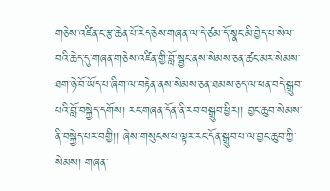གཅེས་འཛིན་ང་རྩ་ཆེན་པོ་རེད་ཅེས་གཞན་ལ་དེ་ཙམ་དོ་སྣང་མི་བྱེད་པ་སེལ་བའི་ཆེད་དུ་གཞན་གཅེས་འཛིན་གྱི་བློ་སྦྱང་ནས་སེམས་ཅན་ཚང་མར་སེམས་ཐག་ཉེ་བོ་ཡོད་པ་ཞིག་ལ་བརྟེན་ནས་སེམས་ཅན་ཐམས་ཅད་ལ་ཕན་བདེ་སྒྲུབ་པའི་བློ་བསྐྱེད་དགོས། རང་གཞན་དོན་ནི་རབ་བསྒྲུབ་ཕྱིར།། བྱང་ཆུབ་སེམས་ནི་བསྐྱེད་པར་བགྱི།། ཞེས་གསུངས་པ་ལྟར་རང་དོན་སྒྲུབ་པ་ལ་བྱང་ཆུབ་ཀྱི་སེམས། གཞན་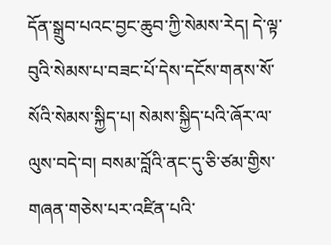དོན་སྒྲུབ་པའང་བྱང་ཆུབ་ཀྱི་སེམས་རེད། དེ་ལྟ་བུའི་སེམས་པ་བཟང་པོ་དེས་དངོས་གནས་སོ་སོའི་སེམས་སྐྱིད་པ། སེམས་སྐྱིད་པའི་ཞོར་ལ་ལུས་བདེ་བ། བསམ་བློའི་ནང་དུ་ཅི་ཙམ་གྱིས་གཞན་གཅེས་པར་འཛིན་པའི་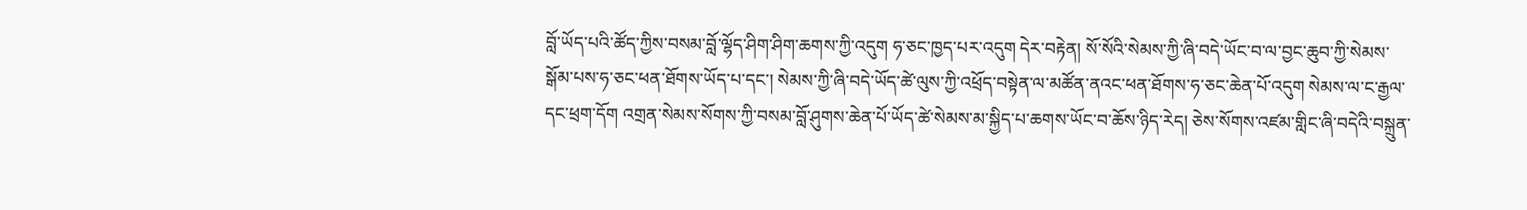བློ་ཡོད་པའི་ཚོད་ཀྱིས་བསམ་བློ་ལྷོད་ཤིག་ཤིག་ཆགས་ཀྱི་འདུག ཧ་ཅང་ཁྱད་པར་འདུག དེར་བརྟེན། སོ་སོའི་སེམས་ཀྱི་ཞི་བདེ་ཡོང་བ་ལ་བྱང་ཆུབ་ཀྱི་སེམས་སྒོམ་པས་ཧ་ཅང་ཕན་ཐོགས་ཡོད་པ་དང་། སེམས་ཀྱི་ཞི་བདེ་ཡོད་ཚེ་ལུས་ཀྱི་འཕྲོད་བསྟེན་ལ་མཚོན་ནའང་ཕན་ཐོགས་ཧ་ཅང་ཆེན་པོ་འདུག སེམས་ལ་ང་རྒྱལ་དང་ཕྲག་དོག འགྲན་སེམས་སོགས་ཀྱི་བསམ་བློ་ཤུགས་ཆེན་པོ་ཡོད་ཚེ་སེམས་མ་སྐྱིད་པ་ཆགས་ཡོང་བ་ཆོས་ཉིད་རེད། ཅེས་སོགས་འཛམ་གླིང་ཞི་བདེའི་བསྐྲུན་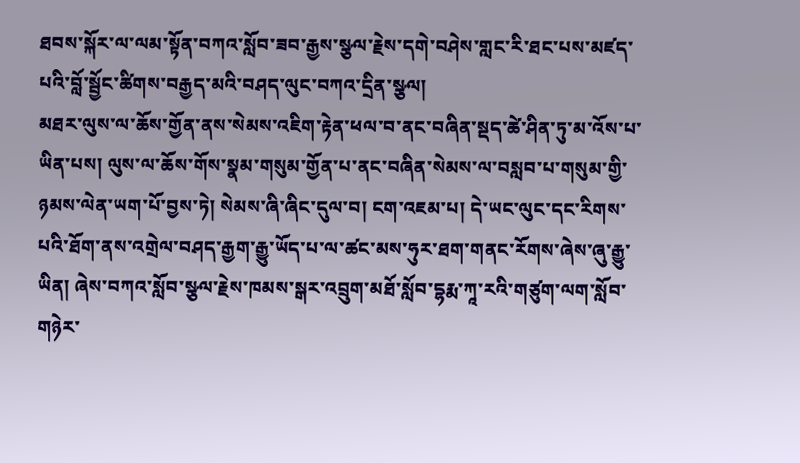ཐབས་སྐོར་ལ་ལམ་སྟོན་བཀའ་སློབ་ཟབ་རྒྱས་སྩལ་རྗེས་དགེ་བཤེས་གླང་རི་ཐང་པས་མཛད་པའི་བློ་སྦྱོང་ཚིགས་བརྒྱད་མའི་བཤད་ལུང་བཀའ་དྲིན་སྩལ།
མཐར་ལུས་ལ་ཆོས་གྱོན་ནས་སེམས་འཇིག་རྟེན་ཕལ་བ་ནང་བཞིན་སྡད་ཚེ་ཤིན་ཏུ་མ་འོས་པ་ཡིན་པས། ལུས་ལ་ཆོས་གོས་སྣམ་གསུམ་གྱོན་པ་ནང་བཞིན་སེམས་ལ་བསླབ་པ་གསུམ་གྱི་ཉམས་ལེན་ཡག་པོ་བྱས་ཏེ། སེམས་ཞི་ཞིང་དུལ་བ། ངག་འཇམ་པ། དེ་ཡང་ལུང་དང་རིགས་པའི་ཐོག་ནས་འགྲེལ་བཤད་རྒྱག་རྒྱུ་ཡོད་པ་ལ་ཚང་མས་ཧུར་ཐག་གནང་རོགས་ཞེས་ཞུ་རྒྱུ་ཡིན། ཞེས་བཀའ་སློབ་སྩལ་རྗེས་ཁམས་སྒར་འབྲུག་མཐོ་སློབ་དྷརྨ་ཀཱ་རའི་གཙུག་ལག་སློབ་གཉེར་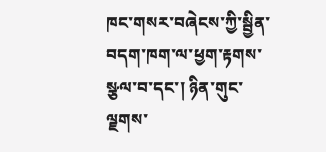ཁང་གསར་བཞེངས་ཀྱི་སྦྱིན་བདག་ཁག་ལ་ཕྱག་རྟགས་སྩལ་བ་དང་། ཉིན་གུང་ལྗགས་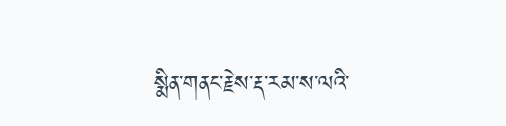སྨིན་གནང་རྗེས་རྡ་རམ་ས་ལའི་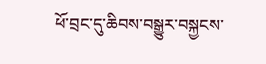ཕོ་བྲང་དུ་ཆིབས་བསྒྱུར་བསྐྱངས་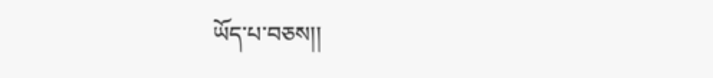ཡོད་པ་བཅས།།